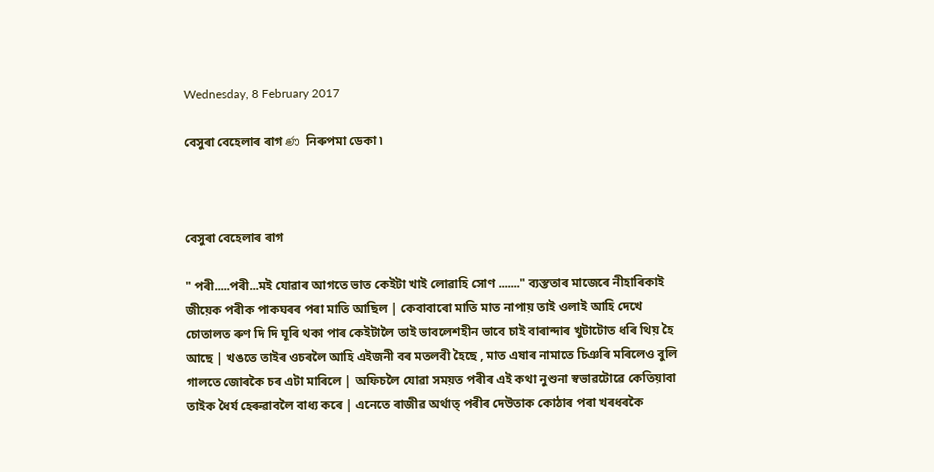Wednesday, 8 February 2017

বেসুৰা বেহেলাৰ ৰাগ ණ নিৰুপমা ডেকা ৷



বেসুৰা বেহেলাৰ ৰাগ

" পৰী.....পৰী...মই যোৱাৰ আগতে ভাত কেইটা খাই লোৱাহি সোণ ......." ব্যস্ততাৰ মাজেৰে নীহাৰিকাই জীয়েক পৰীক পাকঘৰৰ পৰা মাতি আছিল | কেবাবাৰো মাতি মাত নাপায় তাই ওলাই আহি দেখে চোতালত ৰুণ দি দি ঘূৰি থকা পাৰ কেইটালৈ তাই ভাবলেশহীন ভাবে চাই বাৰান্দাৰ খুটাটোত ধৰি থিয় হৈ আছে | খঙতে তাইৰ ওচৰলৈ আহি এইজনী বৰ মতলবী হৈছে , মাত এষাৰ নামাতে চিঞৰি মৰিলেও বুলি গালতে জোৰকৈ চৰ এটা মাৰিলে | অফিচলৈ যোৱা সময়ত পৰীৰ এই কথা নুশুনা স্বভাৱটোৱে কেতিয়াবা তাইক ধৈৰ্য হেৰুৱাবলৈ বাধ্য কৰে | এনেতে ৰাজীৱ অৰ্থাত্ পৰীৰ দেউতাক কোঠাৰ পৰা খৰধৰকৈ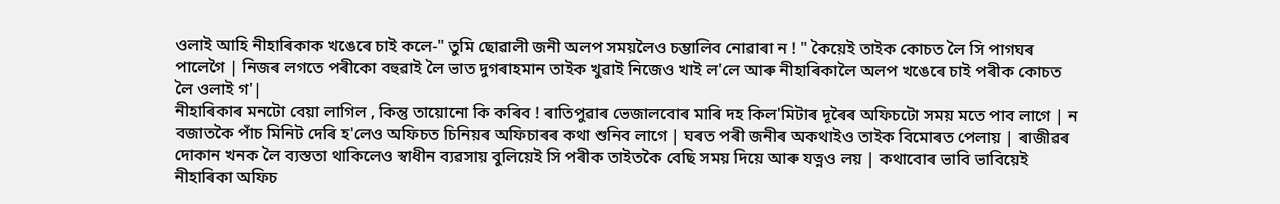ওলাই আহি নীহাৰিকাক খঙেৰে চাই কলে-" তুমি ছোৱালী জনী অলপ সময়লৈও চম্ভালিব নোৱাৰা ন ! " কৈয়েই তাইক কোচত লৈ সি পাগঘৰ পালেগৈ | নিজৰ লগতে পৰীকো বহুৱাই লৈ ভাত দুগৰাহমান তাইক খুৱাই নিজেও খাই ল'লে আৰু নীহাৰিকালৈ অলপ খঙেৰে চাই পৰীক কোচত লৈ ওলাই গ'|
নীহাৰিকাৰ মনটো বেয়া লাগিল , কিন্তু তায়োনো কি কৰিব ! ৰাতিপুৱাৰ ভেজালবোৰ মাৰি দহ কিল'মিটাৰ দূৰৈৰ অফিচটো সময় মতে পাব লাগে | ন বজাতকৈ পাঁচ মিনিট দেৰি হ'লেও অফিচত চিনিয়ৰ অফিচাৰৰ কথা শুনিব লাগে | ঘৰত পৰী জনীৰ অকথাইও তাইক বিমোৰত পেলায় | ৰাজীৱৰ দোকান খনক লৈ ব্যস্ততা থাকিলেও স্বাধীন ব্যৱসায় বুলিয়েই সি পৰীক তাইতকৈ বেছি সময় দিয়ে আৰু যত্নও লয় | কথাবোৰ ভাবি ভাবিয়েই নীহাৰিকা অফিচ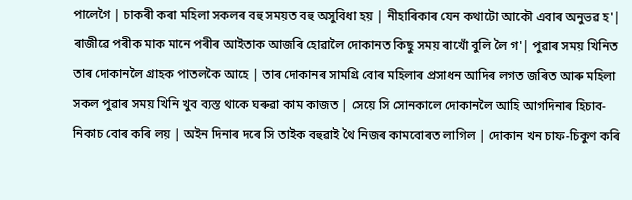পালেগৈ | চাকৰী কৰা মহিলা সকলৰ বহু সময়ত বহু অসুবিধা হয় | নীহাৰিকাৰ যেন কথাটো আকৌ এবাৰ অনুভৱ হ'|
ৰাজীৱে পৰীক মাক মানে পৰীৰ আইতাক আজৰি হোৱালৈ দোকানত কিছু সময় ৰাখোঁ বুলি লৈ গ'| পুৱাৰ সময় খিনিত তাৰ দোকানলৈ গ্ৰাহক পাতলকৈ আহে | তাৰ দোকানৰ সামগ্ৰি বোৰ মহিলাৰ প্ৰসাধন আদিৰ লগত জৰিত আৰু মহিলা সকল পুৱাৰ সময় খিনি খুব ব্যস্ত থাকে ঘৰুৱা কাম কাজত | সেয়ে সি সোনকালে দোকানলৈ আহি আগদিনাৰ হিচাব-নিকাচ বোৰ কৰি লয় | অইন দিনাৰ দৰে সি তাইক বহুৱাই থৈ নিজৰ কামবোৰত লাগিল | দোকান খন চাফ-চিকুণ কৰি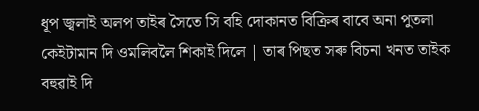ধূপ জ্বলাই অলপ তাইৰ সৈতে সি বহি দোকানত বিক্ৰিৰ বাবে অনা পুতলা কেইটামান দি ওমলিবলৈ শিকাই দিলে | তাৰ পিছত সৰু বিচনা খনত তাইক বহুৱাই দি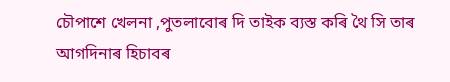চৌপাশে খেলনা ,পুতলাবোৰ দি তাইক ব্যস্ত কৰি থৈ সি তাৰ আগদিনাৰ হিচাবৰ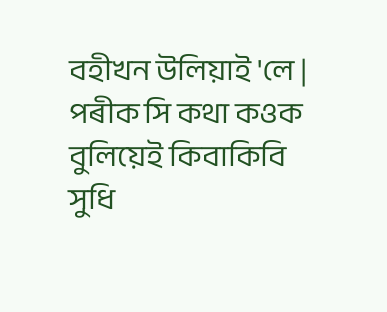বহীখন উলিয়াই 'লে | পৰীক সি কথা কওক বুলিয়েই কিবাকিবি সুধি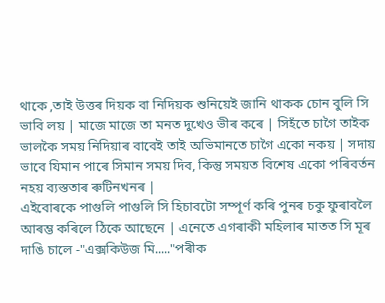থাকে ,তাই উত্তৰ দিয়ক বা নিদিয়ক শুনিয়েই জানি থাকক চোন বুলি সি ভাবি লয় | মাজে মাজে তা মনত দুখেও ভীৰ কৰে | সিহঁতে চাগৈ তাইক ভালকৈ সময় নিদিয়াৰ বাবেই তাই অভিমানতে চাগৈ একো নকয় | সদায় ভাবে যিমান পাৰে সিমান সময় দিব, কিন্তু সময়ত বিশেষ একো পৰিবৰ্তন নহয় ব্যস্ততাৰ ৰুটিনখনৰ |
এইবোৰকে পাগুলি পাগুলি সি হিচাবটো সম্পূৰ্ণ কৰি পুনৰ চকু ফুৰাবলৈ আৰম্ভ কৰিলে ঠিকে আছেনে | এনেতে এগৰাকী মহিলাৰ মাতত সি মূৰ দাঙি চালে -"এক্সকিউজ মি....."পৰীক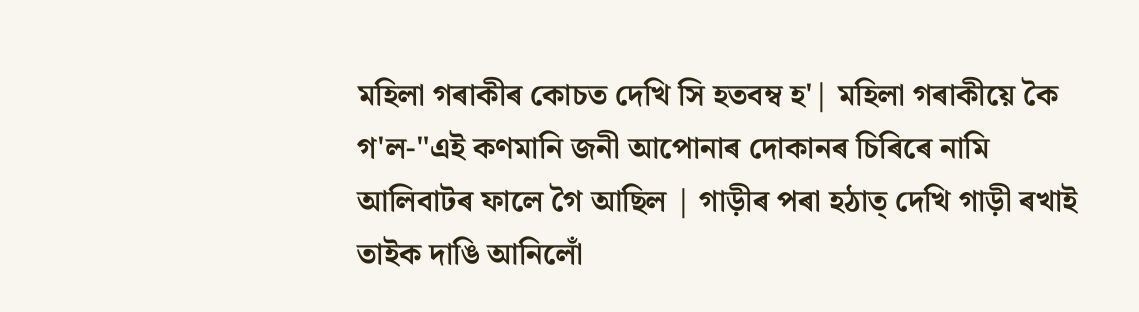মহিলা গৰাকীৰ কোচত দেখি সি হতবম্ব হ'| মহিলা গৰাকীয়ে কৈ গ'ল-"এই কণমানি জনী আপোনাৰ দোকানৰ চিৰিৰে নামি আলিবাটৰ ফালে গৈ আছিল | গাড়ীৰ পৰা হঠাত্ দেখি গাড়ী ৰখাই তাইক দাঙি আনিলোঁ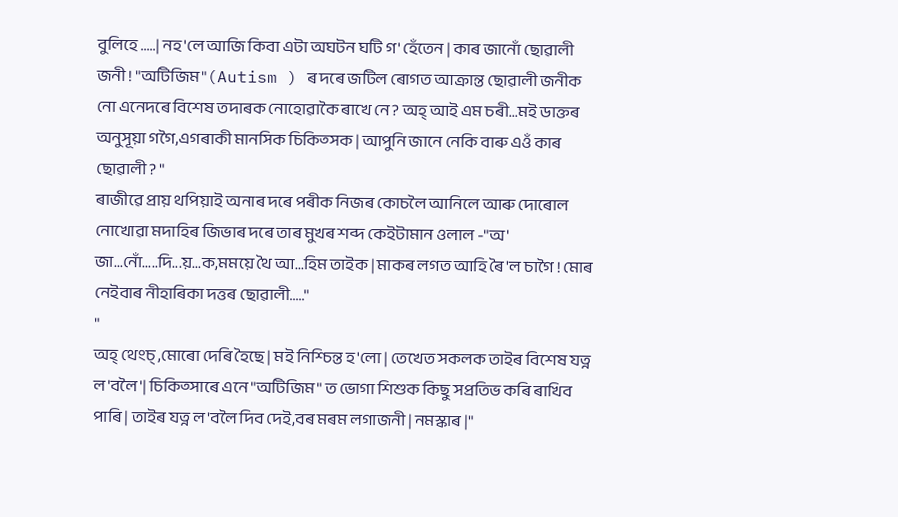বুলিহে .....| নহ'লে আজি কিবা এটা অঘটন ঘটি গ' হেঁতেন | কাৰ জানোঁ ছোৱালী জনী ! "অটিজিম"(Autism ) ৰ দৰে জটিল ৰোগত আক্ৰান্ত ছোৱালী জনীক নো এনেদৰে বিশেষ তদাৰক নোহোৱাকৈ ৰাখে নে ? অহ্ আই এম চৰী...মই ডাক্তৰ অনুসূয়া গগৈ,এগৰাকী মানসিক চিকিত্সক | আপুনি জানে নেকি বাৰু এওঁ কাৰ ছোৱালী ? "
ৰাজীৱে প্ৰায় থপিয়াই অনাৰ দৰে পৰীক নিজৰ কোচলৈ আনিলে আৰু দোৰোল নোখোৱা মদাহিৰ জিভাৰ দৰে তাৰ মুখৰ শব্দ কেইটামান ওলাল -"অ' জা...নোঁ.....দি...য়...ক,মময়ে থৈ আ...হিম তাইক | মাকৰ লগত আহি ৰৈ 'ল চাগৈ ! মোৰ নেইবাৰ নীহাৰিকা দত্তৰ ছোৱালী....."
"
অহ্ থেংচ্ ,মোৰো দেৰি হৈছে | মই নিশ্চিন্ত হ'লো | তেখেত সকলক তাইৰ বিশেষ যত্ন ল'বলৈ '| চিকিত্সাৰে এনে "অটিজিম" ত ভোগা শিশুক কিছু সপ্ৰতিভ কৰি ৰাখিব পাৰি | তাইৰ যত্ন ল'বলৈ দিব দেই,বৰ মৰম লগাজনী | নমস্কাৰ |"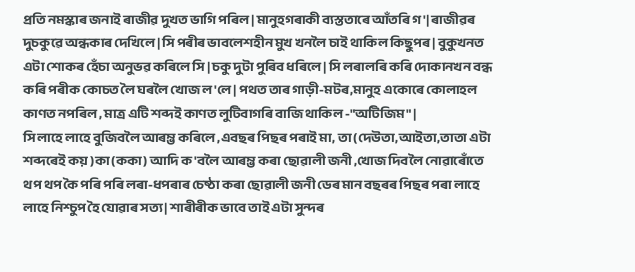প্ৰতি নমস্কাৰ জনাই ৰাজীৱ দুখত ভাগি পৰিল | মানুহগৰাকী ব্যস্ততাৰে আঁতৰি গ'| ৰাজীৱৰ দুচকুৱে অন্ধকাৰ দেখিলে | সি পৰীৰ ভাবলেশহীন মুখ খনলৈ চাই থাকিল কিছুপৰ | বুকুখনত এটা শোকৰ হেঁচা অনুভৱ কৰিলে সি | চকু দুটা পুৰিব ধৰিলে | সি লৰালৰি কৰি দোকানখন বন্ধ কৰি পৰীক কোচত লৈ ঘৰলৈ খোজ ল'লে | পথত তাৰ গাড়ী-মটৰ,মানুহ একোৰে কোলাহল কাণত নপৰিল , মাত্ৰ এটি শব্দই কাণত লুটিবাগৰি বাজি থাকিল -"অটিজিম" |
সি লাহে লাহে বুজিবলৈ আৰম্ভ কৰিলে ,এবছৰ পিছৰ পৰাই মা, তা(দেউতা,আইতা,তাতা এটা শব্দৰেই কয় )কা(ককা) আদি ক'বলৈ আৰম্ভ কৰা ছোৱালী জনী ,খোজ দিবলৈ নোৱাৰোঁতে থপ থপ কৈ পৰি পৰি লৰা-ধপৰাৰ চেষ্ঠা কৰা ছোৱালী জনী ডেৰ মান বছৰৰ পিছৰ পৰা লাহে লাহে নিশ্চুপ হৈ যোৱাৰ সত্য | শাৰীৰীক ভাবে তাই এটা সুন্দৰ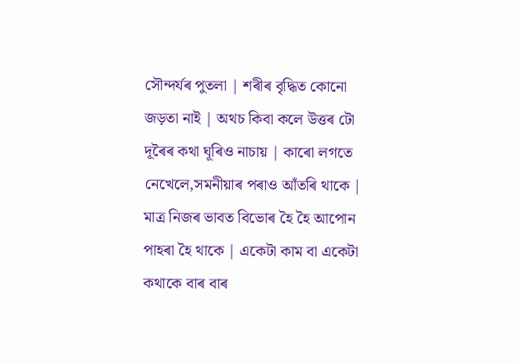সৌন্দৰ্যৰ পুতলা | শৰীৰ বৃদ্ধিত কোনো জড়তা নাই | অথচ কিবা কলে উত্তৰ টো দূৰৈৰ কথা ঘূৰিও নাচায় | কাৰো লগতে নেখেলে,সমনীয়াৰ পৰাও আঁতৰি থাকে | মাত্ৰ নিজৰ ভাবত বিভোৰ হৈ হৈ আপোন পাহৰা হৈ থাকে | একেটা কাম বা একেটা কথাকে বাৰ বাৰ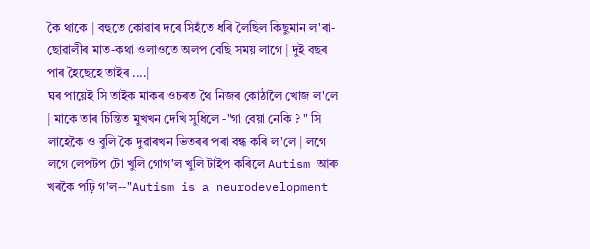কৈ থাকে | বহুতে কোৱাৰ দৰে সিহঁতে ধৰি লৈছিল কিছুমান ল'ৰা-ছোৱালীৰ মাত-কথা ওলাওতে অলপ বেছি সময় লাগে | দুই বছৰ পাৰ হৈছেহে তাইৰ ....|
ঘৰ পায়েই সি তাইক মাকৰ ওচৰত থৈ নিজৰ কোঠালৈ খোজ ল'লে | মাকে তাৰ চিন্তিত মুখখন দেখি সুধিলে -"গা বেয়া নেকি ? " সি লাহেকৈ ও বুলি কৈ দুৱাৰখন ভিতৰৰ পৰা বন্ধ কৰি ল'লে | লগে লগে লেপটপ টো খুলি গোগ'ল খুলি টাইপ কৰিলে Autism আৰু খৰকৈ পঢ়ি গ'ল--"Autism is a neurodevelopment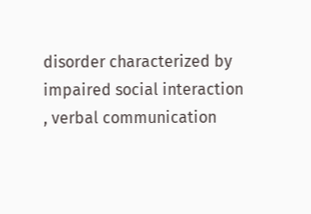disorder characterized by impaired social interaction , verbal communication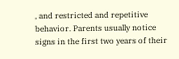, and restricted and repetitive behavior. Parents usually notice signs in the first two years of their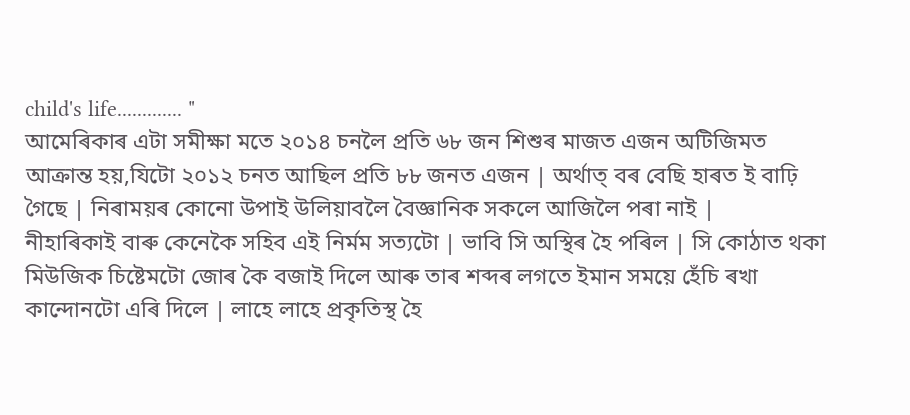child's life............. "
আমেৰিকাৰ এটা সমীক্ষা মতে ২০১৪ চনলৈ প্ৰতি ৬৮ জন শিশুৰ মাজত এজন অটিজিমত আক্ৰান্ত হয়,যিটো ২০১২ চনত আছিল প্ৰতি ৮৮ জনত এজন | অৰ্থাত্ বৰ বেছি হাৰত ই বাঢ়ি গৈছে | নিৰাময়ৰ কোনো উপাই উলিয়াবলৈ বৈজ্ঞানিক সকলে আজিলৈ পৰা নাই |
নীহাৰিকাই বাৰু কেনেকৈ সহিব এই নিৰ্মম সত্যটো | ভাবি সি অস্থিৰ হৈ পৰিল | সি কোঠাত থকা মিউজিক চিষ্টেমটো জোৰ কৈ বজাই দিলে আৰু তাৰ শব্দৰ লগতে ইমান সময়ে হেঁচি ৰখা কান্দোনটো এৰি দিলে | লাহে লাহে প্ৰকৃতিস্থ হৈ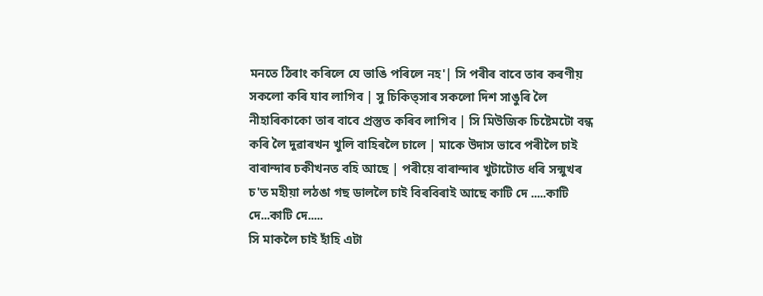মনতে ঠিৰাং কৰিলে যে ভাঙি পৰিলে নহ'| সি পৰীৰ বাবে তাৰ কৰণীয় সকলো কৰি যাব লাগিব | সু চিকিত্সাৰ সকলো দিশ সাঙুৰি লৈ নীহাৰিকাকো তাৰ বাবে প্ৰস্তুত কৰিব লাগিব | সি মিউজিক চিষ্টেমটো বন্ধ কৰি লৈ দুৱাৰখন খুলি বাহিৰলৈ চালে | মাকে উদাস ভাবে পৰীলৈ চাই বাৰান্দাৰ চকীখনত বহি আছে | পৰীয়ে বাৰান্দাৰ খুটাটোত ধৰি সন্মুখৰ চ'ত মহীয়া লঠঙা গছ ডাললৈ চাই বিৰবিৰাই আছে কাটি দে .....কাটি দে...কাটি দে.....
সি মাকলৈ চাই হাঁহি এটা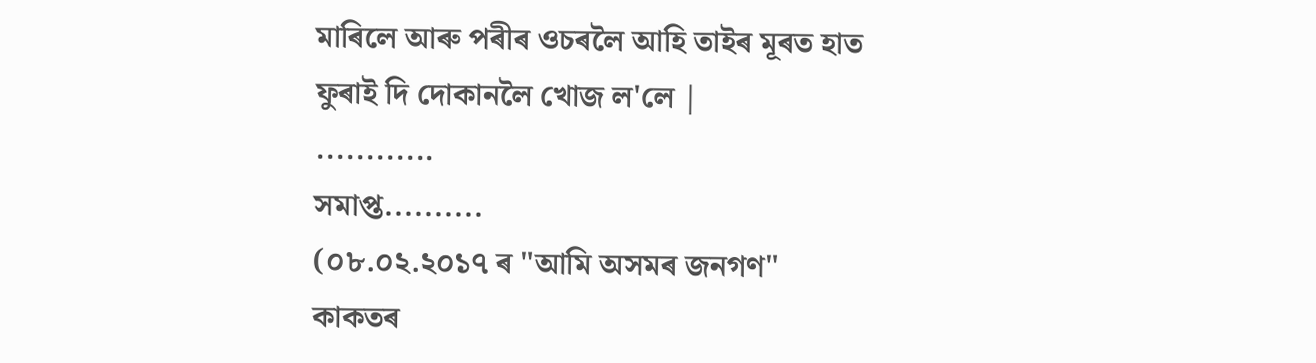মাৰিলে আৰু পৰীৰ ওচৰলৈ আহি তাইৰ মূৰত হাত ফুৰাই দি দোকানলৈ খোজ ল'লে |
............
সমাপ্ত..........
(০৮.০২.২০১৭ ৰ "আমি অসমৰ জনগণ" কাকতৰ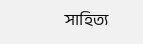সাহিত্য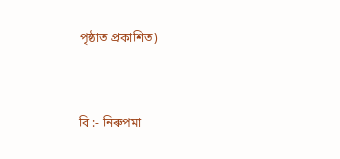পৃষ্ঠাত প্ৰকাশিত)


বি :- নিৰুপমা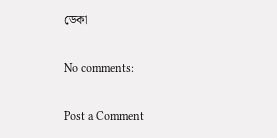ডেকা

No comments:

Post a Comment